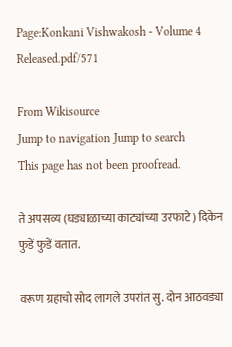Page:Konkani Vishwakosh - Volume 4 Released.pdf/571

From Wikisource
Jump to navigation Jump to search
This page has not been proofread.

ते अपसव्य (घड्याळाच्या काट्यांच्या उरफाटे) दिकेन फुडें फुडें वतात.

वरूण ग्रहाचो सोद लागले उपरांत सु. दोन आठवड्या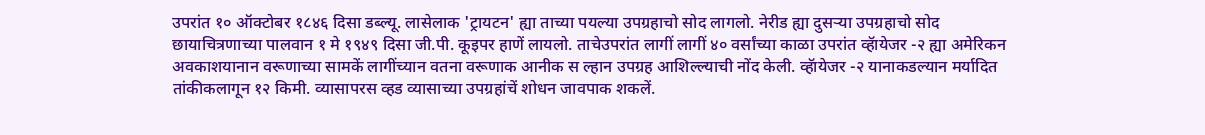उपरांत १० ऑक्टोबर १८४६ दिसा डब्ल्यू. लासेलाक 'ट्रायटन' ह्या ताच्या पयल्या उपग्रहाचो सोद लागलो. नेरीड ह्या दुसऱ्या उपग्रहाचो सोद छायाचित्रणाच्या पालवान १ मे १९४९ दिसा जी.पी. कूइपर हाणें लायलो. ताचेउपरांत लागीं लागीं ४० वर्सांच्या काळा उपरांत व्हॅायेजर -२ ह्या अमेरिकन अवकाशयानान वरूणाच्या सामकें लागींच्यान वतना वरूणाक आनीक स ल्हान उपग्रह आशिल्ल्याची नोंद केली. व्हॅायेजर -२ यानाकडल्यान मर्यादित तांकीकलागून १२ किमी. व्यासापरस व्हड व्यासाच्या उपग्रहांचें शोधन जावपाक शकलें.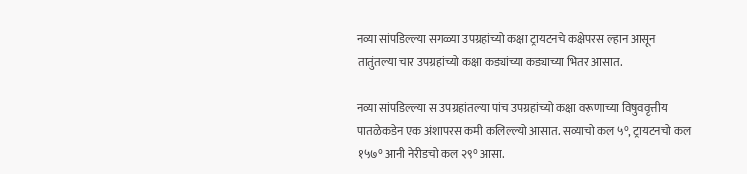नव्या सांपडिल्ल्या सगळ्या उपग्रहांच्यो कक्षा ट्रायटनचे कक्षेपरस ल्हान आसून तातुंतल्या चार उपग्रहांच्यो कक्षा कड्यांच्या कड्याच्या भितर आसात.

नव्या सांपडिल्ल्या स उपग्रहांतल्या पांच उपग्रहांच्यो कक्षा वरूणाच्या विषुववृत्तीय पातळेकडेन एक अंशापरस कमी कलिल्ल्यो आसात. सव्याचो कल ५°, ट्रायटनचो कल १५७° आनी नेरीडचो कल २९° आसा.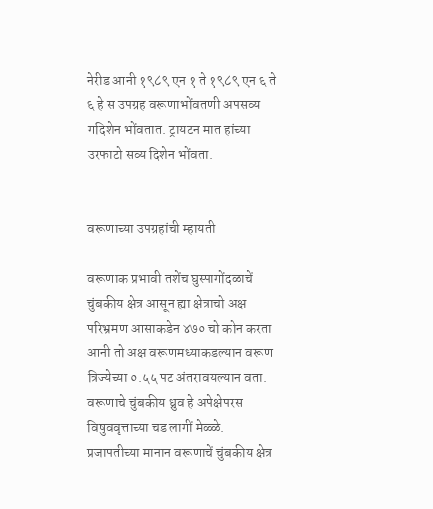नेरीड आनी १९८९ एन १ ते १९८९ एन ६ ते ६ हे स उपग्रह वरूणाभोंवतणी अपसव्य गदिशेन भोंवतात. ट्रायटन मात हांच्या उरफाटो सव्य दिशेन भोंवता.


वरूणाच्या उपग्रहांची म्हायती

वरूणाक प्रभावी तशेंच घुस्पागोंदळाचें चुंबकीय क्षेत्र आसून ह्या क्षेत्राचो अक्ष परिभ्रमण आसाकडेन ४७० चो कोन करता आनी तो अक्ष वरूणमध्याकडल्यान वरूण त्रिज्येच्या ०.५५ पट अंतरावयल्यान वता. वरूणाचे चुंबकीय ध्रुव हे अपेक्षेपरस विषुववृत्ताच्या चड लागीं मेळ्ळे. प्रजापतीच्या मानान वरूणाचें चुंबकीय क्षेत्र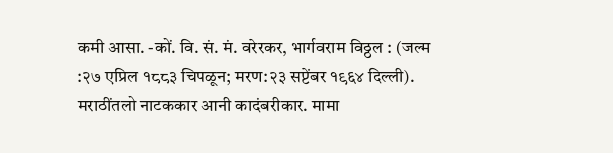कमी आसा. -कों. वि. सं. मं. वरेरकर, भार्गवराम विठ्ठल : (जल्म :२७ एप्रिल १८८३ चिपळून; मरण:२३ सप्टेंबर १९६४ दिल्ली). मराठींतलो नाटककार आनी कादंबरीकार. मामा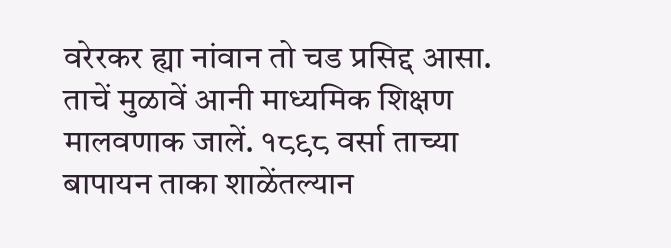वरेरकर ह्या नांवान तो चड प्रसिद्द आसा. ताचें मुळावें आनी माध्यमिक शिक्षण मालवणाक जालें. १८९८ वर्सा ताच्या बापायन ताका शाळेंतल्यान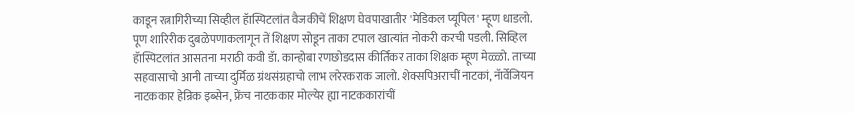काडून रत्नागिरीच्या सिव्हील हॅास्पिटलांत वैजकीचें शिक्षण घेवपाखातीर 'मेडिकल प्यूपिल' म्हूण धाडलो. पूण शारिरीक दुबळेपणाकलागून तें शिक्षण सोडून ताका टपाल खात्यांत नोकरी करची पडली. सिव्हिल हॅास्पिटलांत आसतना मराठी कवी डॅा. कान्होबा रणछोडदास कीर्तिकर ताका शिक्षक म्हूण मेळ्ळो. ताच्या सहवासाचो आनी ताच्या दुर्मिळ ग्रंथसंग्रहाचो लाभ लरेरकराक जालो. शेक्सपिअराचीं नाटकां, नॅार्वेजियन नाटककार हेन्रिक इब्सेन, फ्रेंच नाटककार मोल्येर ह्या नाटककारांचीं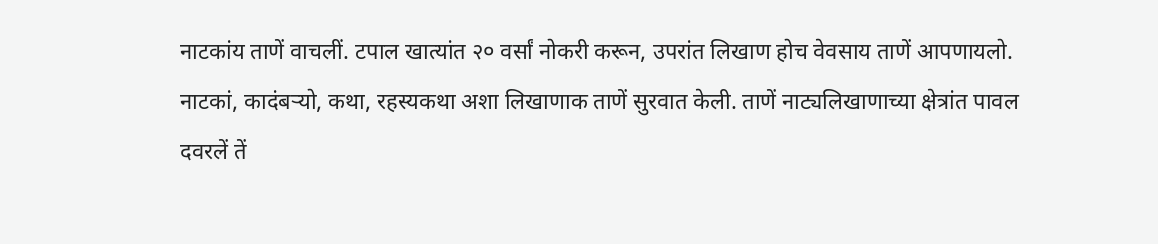नाटकांय ताणें वाचलीं. टपाल खात्यांत २० वर्सां नोकरी करून, उपरांत लिखाण होच वेवसाय ताणें आपणायलो. नाटकां, कादंबऱ्यो, कथा, रहस्यकथा अशा लिखाणाक ताणें सुरवात केली. ताणें नाट्यलिखाणाच्या क्षेत्रांत पावल दवरलें तें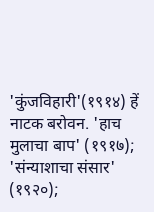'कुंजविहारी'(१९१४) हें नाटक बरोवन. 'हाच मुलाचा बाप' (१९१७); 'संन्याशाचा संसार' (१९२०);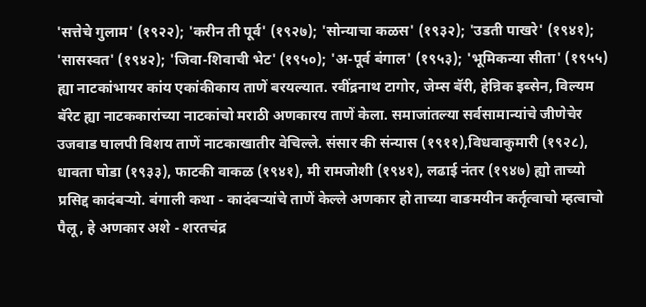'सत्तेचे गुलाम' (१९२२); 'करीन ती पूर्व' (१९२७); 'सोन्याचा कळस' (१९३२); 'उडती पाखरे' (१९४१); 'सासस्वत' (१९४२); 'जिवा-शिवाची भेट' (१९५०); 'अ-पूर्व बंगाल' (१९५३); 'भूमिकन्या सीता' (१९५५) ह्या नाटकांभायर कांय एकांकीकाय ताणें बरयल्यात. रवींद्रनाथ टागोर, जेम्स बॅरी, हेन्रिक इब्सेन, विल्यम बॅरेट ह्या नाटककारांच्या नाटकांचो मराठी अणकारय ताणें केला. समाजांतल्या सर्वसामान्यांचे जीणेचेर उजवाड घालपी विशय ताणें नाटकाखातीर वेचिल्ले. संसार की संन्यास (१९११),विधवाकुमारी (१९२८), धावता घोडा (१९३३), फाटकी वाकळ (१९४१), मी रामजोशी (१९४१), लढाई नंतर (१९४७) ह्यो ताच्यो प्रसिद्द कादंबऱ्यो. बंगाली कथा - कादंबऱ्यांचे ताणें केल्ले अणकार हो ताच्या वाङमयीन कर्तृत्वाचो म्हत्वाचो पैलू, हे अणकार अशे - शरतचंद्र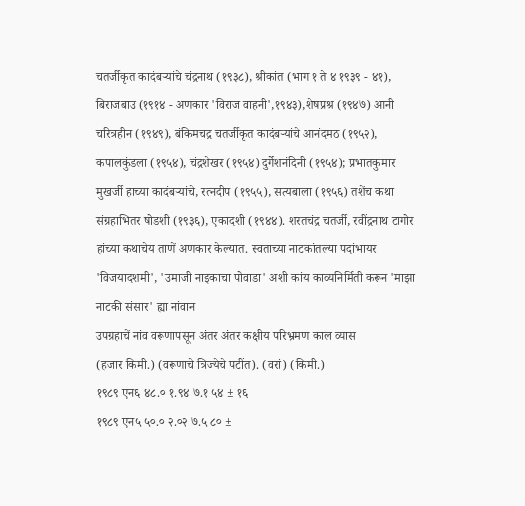चतर्जीकृत कादंबऱ्यांचे चंद्रनाथ (१९३८), श्रीकांत (भाग १ ते ४ १९३९ - ४१), बिराजबाउ (१९१४ - अणकार 'विराज वाहनी',१९४३),शेषप्रश्र (१९४७) आनी चरित्रहीन (१९४९), बंकिमचद्र चतर्जीकृत कादंबऱ्यांचे आनंदमठ (१९५२), कपालकुंडला (१९५४), चंद्रशेखर (१९५४) दुर्गेशनंदिनी (१९५४); प्रभातकुमार मुखर्जी हाच्या कादंबऱ्यांचे, रत्नदीप (१९५५), सत्यबाला (१९५६) तशेंच कथा संग्रहाभितर षोडशी (१९३६), एकादशी (१९४४). शरतचंद्र चतर्जी, रवींद्रनाथ टागोर हांच्या कथाचेय ताणें अणकार केल्यात. स्वताच्या नाटकांतल्या पदांभायर 'विजयादशमी', 'उमाजी नाइकाचा पोवाडा' अशी कांय काव्यनिर्मिती करून 'माझा नाटकी संसार' ह्या नांवान
उपग्रहाचें नांव वरूणापसून अंतर अंतर कक्षीय परिभ्रमण काल व्यास
(हजार किमी.) (वरूणाचे त्रिज्येचे पटींत). (वरां) (किमी.)
१९८९ एन६ ४८.० १.९४ ७.१ ५४ ± १६
१९८९ एन५ ५०.० २.०२ ७.५ ८० ±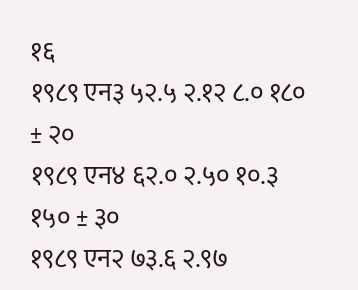१६
१९८९ एन३ ५२.५ २.१२ ८.० १८० ± २०
१९८९ एन४ ६२.० २.५० १०.३ १५० ± ३०
१९८९ एन२ ७३.६ २.९७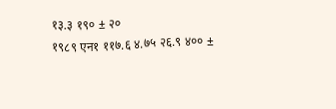१३.३ १९० ± २०
१९८९ एन१ ११७.६ ४.७५ २६.९ ४०० ±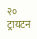२०
ट्रायटन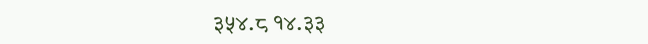३५४.८ १४.३३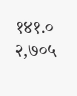१४१.० २,७०५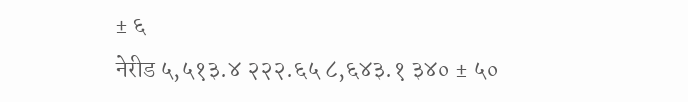± ६
नेरीड ५,५१३.४ २२२.६५ ८,६४३.१ ३४० ± ५०